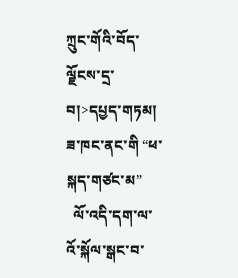ཀྲུང་གོའི་བོད་ལྗོངས་དྲ་བ།>དཔྱད་གཏམ།
ཟ་ཁང་ནང་གི “ཕ་སྐད་གཙང་མ”
  ལོ་འདི་དག་ལ་འོ་སྐོལ་སྒང་བ་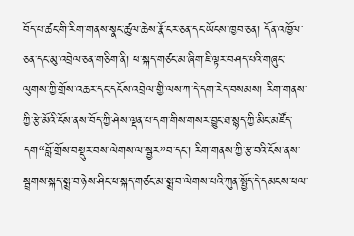བོད་པ་ཚང་གི་རིག་གནས་སྣང་ཚུལ་ཆེས་རྣོ་ངར་ཅན་དང་ཡོངས་ཁྱབ་ཅན། དོན་འཁྱོལ་ཅན་དང་མུ་འབྲེལ་ཅན་གཅིག་ནི། ཕ་སྐད་གཙང་མ་ཞིག་ཇི་ལྟར་བཤད་པའི་གཞུང་ལུགས་ཀྱི་གྲོས་འཆར་དང་དངོས་འབྲེལ་གྱི་ལས་ཀ་དེ་དག་རེད་བསམས། རིག་གནས་ཀྱི་རྩེ་མོའི་ངོས་ནས་བོད་ཀྱི་ཤེས་ལྡན་པ་དག་གིས་གསར་བྱུང་ཐ་སྙད་ཀྱི་མིང་མཛོད་དག“བློ་གྲོས་བསྡུར་བས་ལེགས་ལ་སྦྱར”བ་དང་། རིག་གནས་ཀྱི་རྩ་བའི་ངོས་ནས་སྦྲགས་སྐད་སྨྲ་བ་ཉེས་ཤིང་ཕ་སྐད་གཙང་མ་སྨྲ་བ་ལེགས་པའི་ཀུན་སྤྱོད་དེ་དམངས་ཕལ་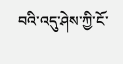བའི་འདུ་ཤེས་ཀྱི་ངོ་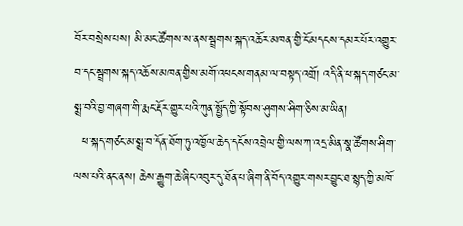བོར་བསྲེས་པས། མི་མང་ཚོགས་ས་ནས་སྦྲགས་སྐད་འཆོར་མཁན་གྱི་ངོ་མདངས་དམར་པོར་འགྱུར་བ་དང་སྦྲགས་སྐད་འཆོས་མཁན་གྱིས་མགོ་འཕངས་གནམ་ལ་བསྟད་འགྲོ། འདི་ནི་ཕ་སྐད་གཙང་མ་སྨྲ་བའི་བྱ་གཞག་གི་རྨང་རྡོར་གྱུར་པའི་ཀུན་སྤྱོད་ཀྱི་སྟོབས་ཤུགས་ཤིག་ཅིས་མ་ཡིན།
  ཕ་སྐད་གཙང་མ་སྨྲ་བ་དོན་ཐོག་ཏུ་འཁྱོལ་ཆེད་དངོས་འབྲེལ་གྱི་ལས་ཀ་འདྲ་མིན་སྣ་ཚོགས་ཤིག་ལས་པའི་ནང་ནས། ཆེས་རྒྱུག་ཆེ་ཞིང་འབུར་དུ་ཐོན་པ་ཞིག་ནི་བོད་འགྱུར་གསར་བྱུང་ཐ་སྙད་ཀྱི་མཁོ་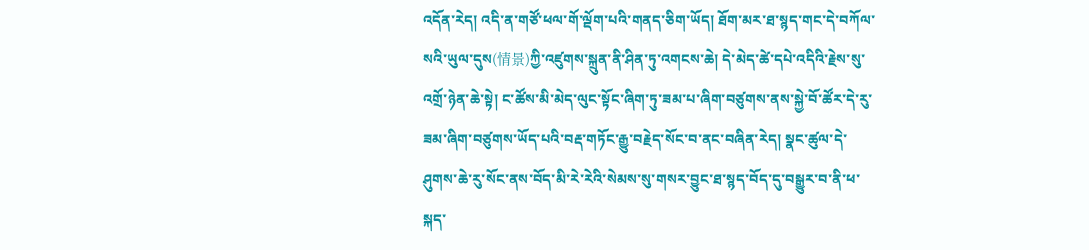འདོན་རེད། འདི་ན་གཙོ་ཕལ་གོ་ལྡོག་པའི་གནད་ཅིག་ཡོད། ཐོག་མར་ཐ་སྙད་གང་དེ་བཀོལ་སའི་ཡུལ་དུས(情景)ཀྱི་འཛུགས་སྐྲུན་ནི་ཤིན་ཏུ་འགངས་ཆེ། དེ་མེད་ཚེ་དཔེ་འདིའི་རྗེས་སུ་འགྲོ་ཉེན་ཆེ་སྟེ། ང་ཚོས་མི་མེད་ལུང་སྟོང་ཞིག་ཏུ་ཟམ་པ་ཞིག་བཙུགས་ནས་སྐྱེ་བོ་ཚོར་དེ་རུ་ཟམ་ཞིག་བཙུགས་ཡོད་པའི་བརྡ་གཏོང་རྒྱུ་བརྗེད་སོང་བ་ནང་བཞིན་རེད། སྣང་ཚུལ་དེ་ཤུགས་ཆེ་རུ་སོང་ནས་བོད་མི་རེ་རེའི་སེམས་སུ་གསར་བྱུང་ཐ་སྙད་བོད་དུ་བསྒྱུར་བ་ནི་ཕ་སྐད་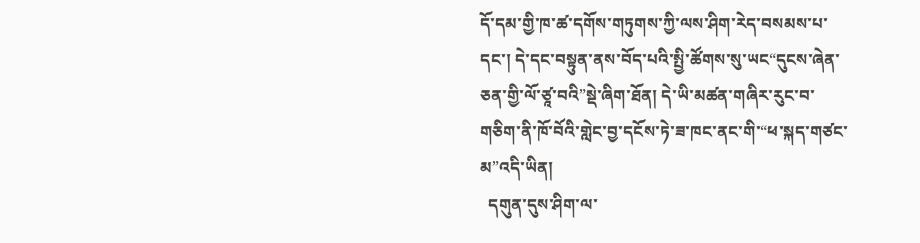དོ་དམ་གྱི་ཁ་ཚ་དགོས་གཏུགས་ཀྱི་ལས་ཤིག་རེད་བསམས་པ་དང་། དེ་དང་བསྟུན་ནས་བོད་པའི་སྤྱི་ཚོགས་སུ་ཡང“དུངས་ཞེན་ཅན་གྱི་ལོ་ཙཱ་བའི”སྡེ་ཞིག་ཐོན། དེ་ཡི་མཚན་གཞིར་རུང་བ་གཅིག་ནི་ཁོ་བོའི་གླེང་བྱ་དངོས་ཏེ་ཟ་ཁང་ནང་གི་“ཕ་སྐད་གཙང་མ”འདི་ཡིན།
  དགུན་དུས་ཤིག་ལ་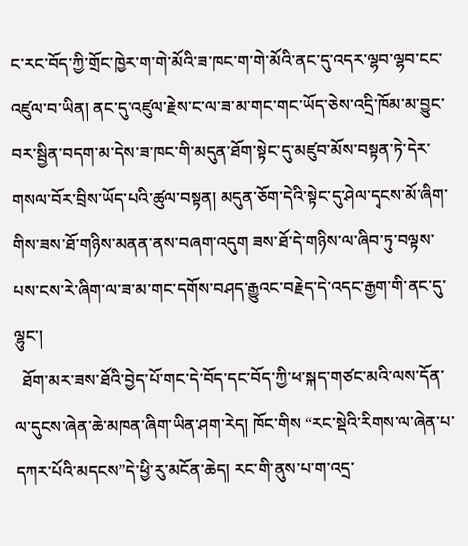ང་རང་བོད་ཀྱི་གྲོང་ཁྱེར་ག་གེ་མོའི་ཟ་ཁང་ག་གེ་མོའི་ནང་དུ་འདར་ལྷབ་ལྷབ་ངང་འཛུལ་བ་ཡིན། ནང་དུ་འཛུལ་རྗེས་ང་ལ་ཟ་མ་གང་གང་ཡོད་ཅེས་འདྲི་ཁོམ་མ་བྱུང་བར་སྦྱིན་བདག་མ་དེས་ཟ་ཁང་གི་མདུན་ཐོག་སྟེང་དུ་མཛུབ་མོས་བསྟན་ཏེ་དེར་གསལ་བོར་བྲིས་ཡོད་པའི་ཚུལ་བསྟན། མདུན་ཅོག་དེའི་སྟེང་དུ་ཤེལ་དྭངས་མོ་ཞིག་གིས་ཟས་ཐོ་གཉིས་མནན་ནས་བཞག་འདུག ཟས་ཐོ་དེ་གཉིས་ལ་ཞིབ་ཏུ་བལྟས་པས་ངས་རེ་ཞིག་ལ་ཟ་མ་གང་དགོས་བཤད་རྒྱུའང་བརྗེད་དེ་འདང་རྒྱག་གི་ནང་དུ་ལྷུང་།
  ཐོག་མར་ཟས་ཐོའི་བྱེད་པོ་གང་དེ་བོད་དང་བོད་ཀྱི་ཕ་སྐད་གཙང་མའི་ལས་དོན་ལ་དུངས་ཞེན་ཆེ་མཁན་ཞིག་ཡིན་ཤག་རེད། ཁོང་གིས “རང་སྡེའི་རིགས་ལ་ཞེན་པ་དཀར་པོའི་མདངས”དེ་ཕྱི་རུ་མངོན་ཆེད། རང་གི་ནུས་པ་ག་འདྲ་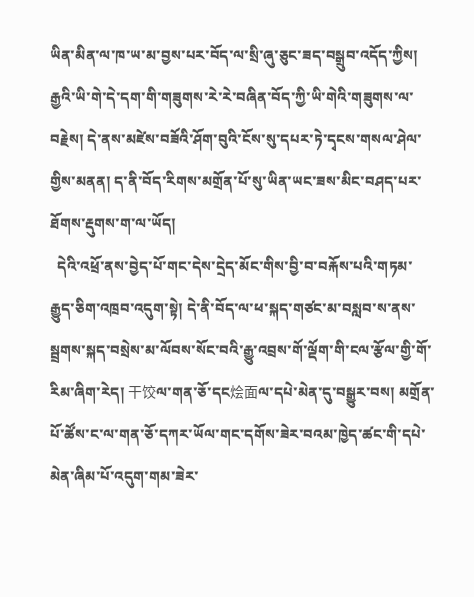ཡིན་མིན་ལ་ཁ་ཡ་མ་བྱས་པར་བོད་ལ་སྲི་ཞུ་ཅུང་ཟད་བསྒྲུབ་འདོད་ཀྱིས། རྒྱའི་ཡི་གེ་དེ་དག་གི་གཟུགས་རེ་རེ་བཞིན་བོད་ཀྱི་ཡི་གེའི་གཟུགས་ལ་བརྗེས། དེ་ནས་མཛེས་བཟོའི་ཤོག་བུའི་ངོས་སུ་དཔར་ཏེ་དྭངས་གསལ་ཤེལ་གྱིས་མནན། ད་ནི་བོད་རིགས་མགྲོན་པོ་སུ་ཡིན་ཡང་ཟས་མིང་བཤད་པར་ཐོགས་རྡུགས་ག་ལ་ཡོད།
  དེའི་འཕྲོ་ནས་བྱེད་པོ་གང་དེས་དྲེད་མོང་གིས་བྱི་བ་བརྐོས་པའི་གཏམ་རྒྱུད་ཅིག་འཁྲབ་འདུག་སྟེ། དེ་ནི་བོད་ལ་ཕ་སྐད་གཙང་མ་བསླབ་ས་ནས་སྦྲགས་སྐད་བསྲེས་མ་ལོབས་སོང་བའི་རྒྱུ་འབྲས་གོ་ལྡོག་གི་ངལ་རྩོལ་གྱི་གོ་རིམ་ཞིག་རེད། 干饺ལ་གན་ཅོ་དང烩面ལ་དཔེ་མེན་དུ་བསྒྱུར་བས། མགྲོན་པོ་ཚོས་ང་ལ་གན་ཅོ་དཀར་ཡོལ་གང་དགོས་ཟེར་བའམ་ཁྱེད་ཚང་གི་དཔེ་མེན་ཞིམ་པོ་འདུག་གམ་ཟེར་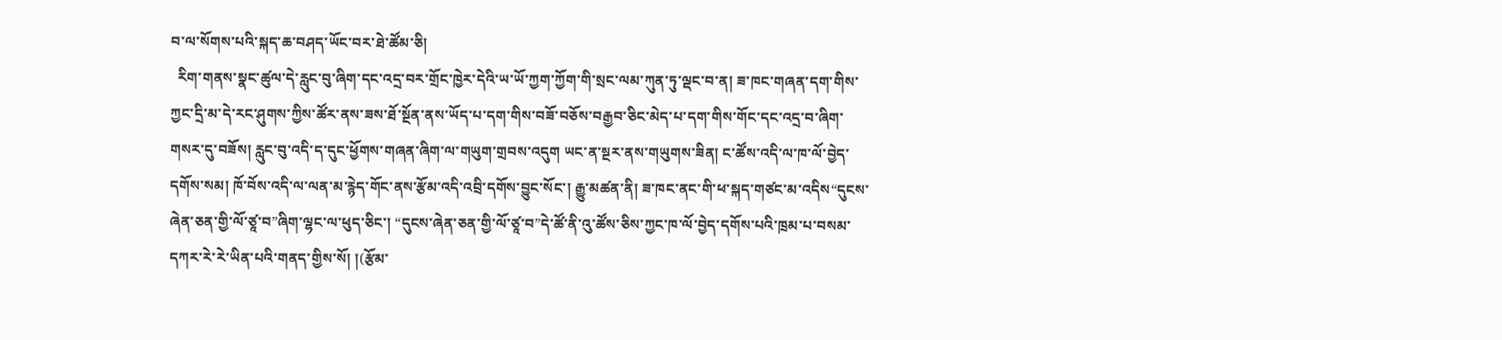བ་ལ་སོགས་པའི་སྐད་ཆ་བཤད་ཡོང་བར་ཐེ་ཚོམ་ཅི།
  རིག་གནས་སྣང་ཚུལ་དེ་རླུང་བུ་ཞིག་དང་འདྲ་བར་གྲོང་ཁྱེར་དེའི་ཡ་ཡོ་ཀྱག་ཀྱོག་གི་སྲང་ལམ་ཀུན་ཏུ་ལྡང་བ་ན། ཟ་ཁང་གཞན་དག་གིས་ཀྱང་དྲི་མ་དེ་རང་ཤུགས་ཀྱིས་ཚོར་ནས་ཟས་ཐོ་སྔོན་ནས་ཡོད་པ་དག་གིས་བཟོ་བཅོས་བརྒྱབ་ཅིང་མེད་པ་དག་གིས་གོང་དང་འདྲ་བ་ཞིག་གསར་དུ་བཟོས། རླུང་བུ་འདི་ད་དུང་ཕྱོགས་གཞན་ཞིག་ལ་གཡུག་གྲབས་འདུག ཡང་ན་སྔར་ནས་གཡུགས་ཟིན། ང་ཚོས་འདི་ལ་ཁ་ལོ་བྱེད་དགོས་སམ། ཁོ་བོས་འདི་ལ་ལན་མ་རྙེད་གོང་ནས་རྩོམ་འདི་འབྲི་དགོས་བྱུང་སོང་། རྒྱུ་མཚན་ནི། ཟ་ཁང་ནང་གི་ཕ་སྐད་གཙང་མ་འདིས“དུངས་ཞེན་ཅན་གྱི་ལོ་ཙཱ་བ”ཞིག་ལྷང་ལ་ཕུད་ཅིང་། “དུངས་ཞེན་ཅན་གྱི་ལོ་ཙཱ་བ”དེ་ཚོ་ནི་འུ་ཚོས་ཅིས་ཀྱང་ཁ་ལོ་བྱེད་དགོས་པའི་ཁྲམ་པ་བསམ་དཀར་རེ་རེ་ཡིན་པའི་གནད་གྱིས་སོ། །(རྩོམ་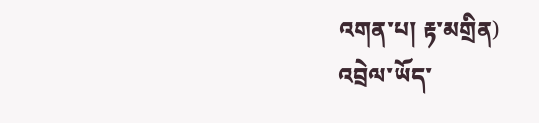འགན་པ། རྟ་མགྲིན)
འབྲེལ་ཡོད་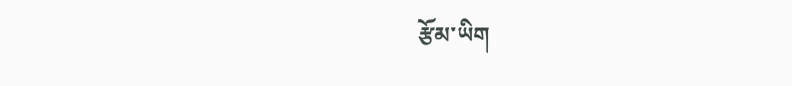རྩོམ་ཡིག